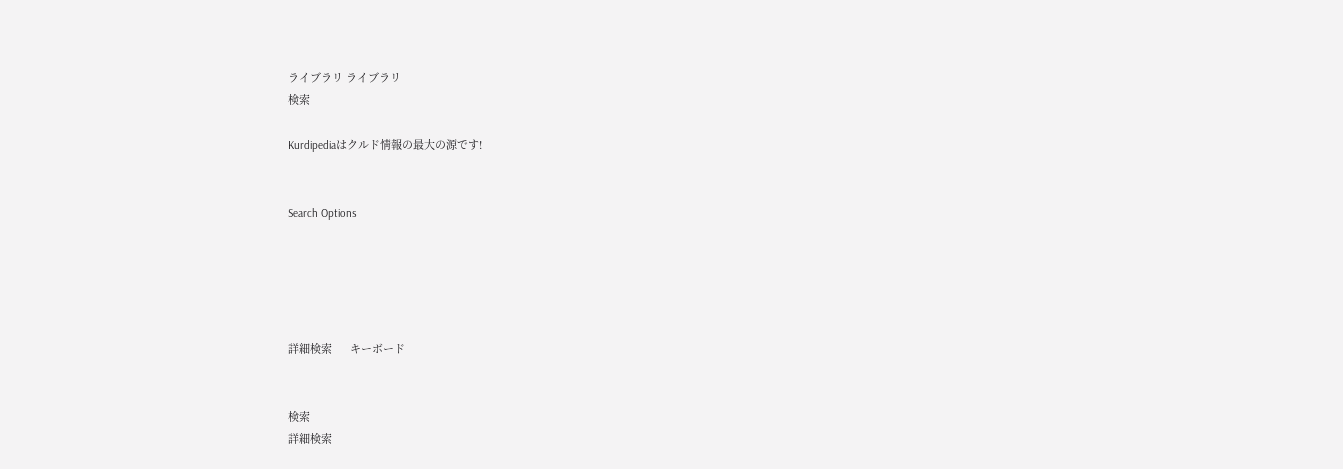ライブラリ ライブラリ
検索

Kurdipediaはクルド情報の最大の源です!


Search Options





詳細検索      キーボード


検索
詳細検索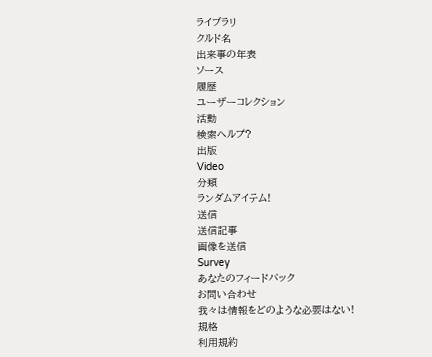ライブラリ
クルド名
出来事の年表
ソース
履歴
ユーザーコレクション
活動
検索ヘルプ?
出版
Video
分類
ランダムアイテム!
送信
送信記事
画像を送信
Survey
あなたのフィードバック
お問い合わせ
我々は情報をどのような必要はない!
規格
利用規約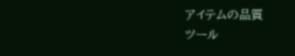アイテムの品質
ツール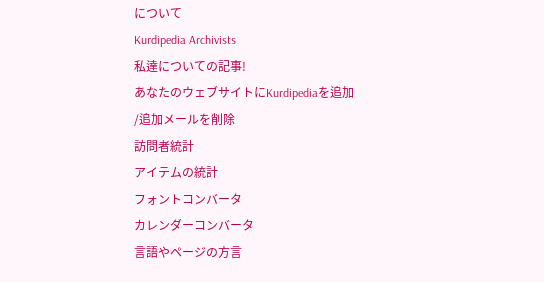について
Kurdipedia Archivists
私達についての記事!
あなたのウェブサイトにKurdipediaを追加
/追加メールを削除
訪問者統計
アイテムの統計
フォントコンバータ
カレンダーコンバータ
言語やページの方言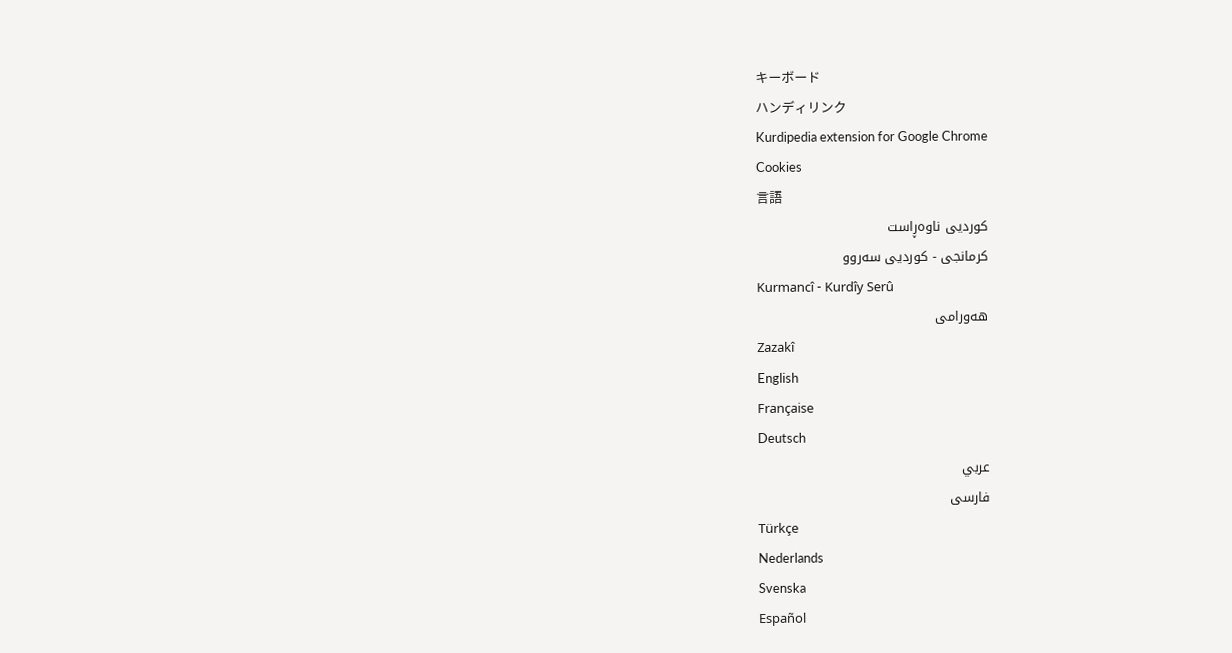キーボード
ハンディリンク
Kurdipedia extension for Google Chrome
Cookies
言語
کوردیی ناوەڕاست
کرمانجی - کوردیی سەروو
Kurmancî - Kurdîy Serû
هەورامی
Zazakî
English
Française
Deutsch
عربي
فارسی
Türkçe
Nederlands
Svenska
Español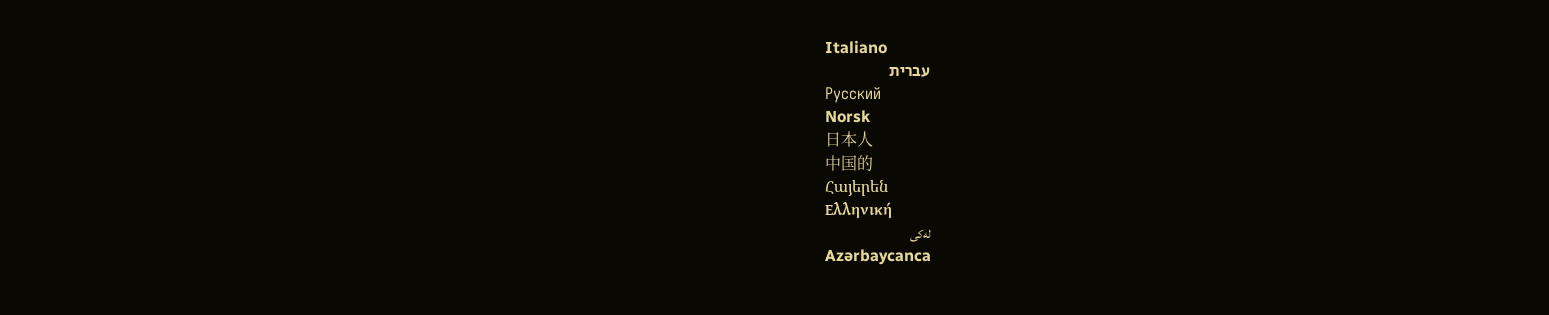Italiano
עברית
Pусский
Norsk
日本人
中国的
Հայերեն
Ελληνική
لەکی
Azərbaycanca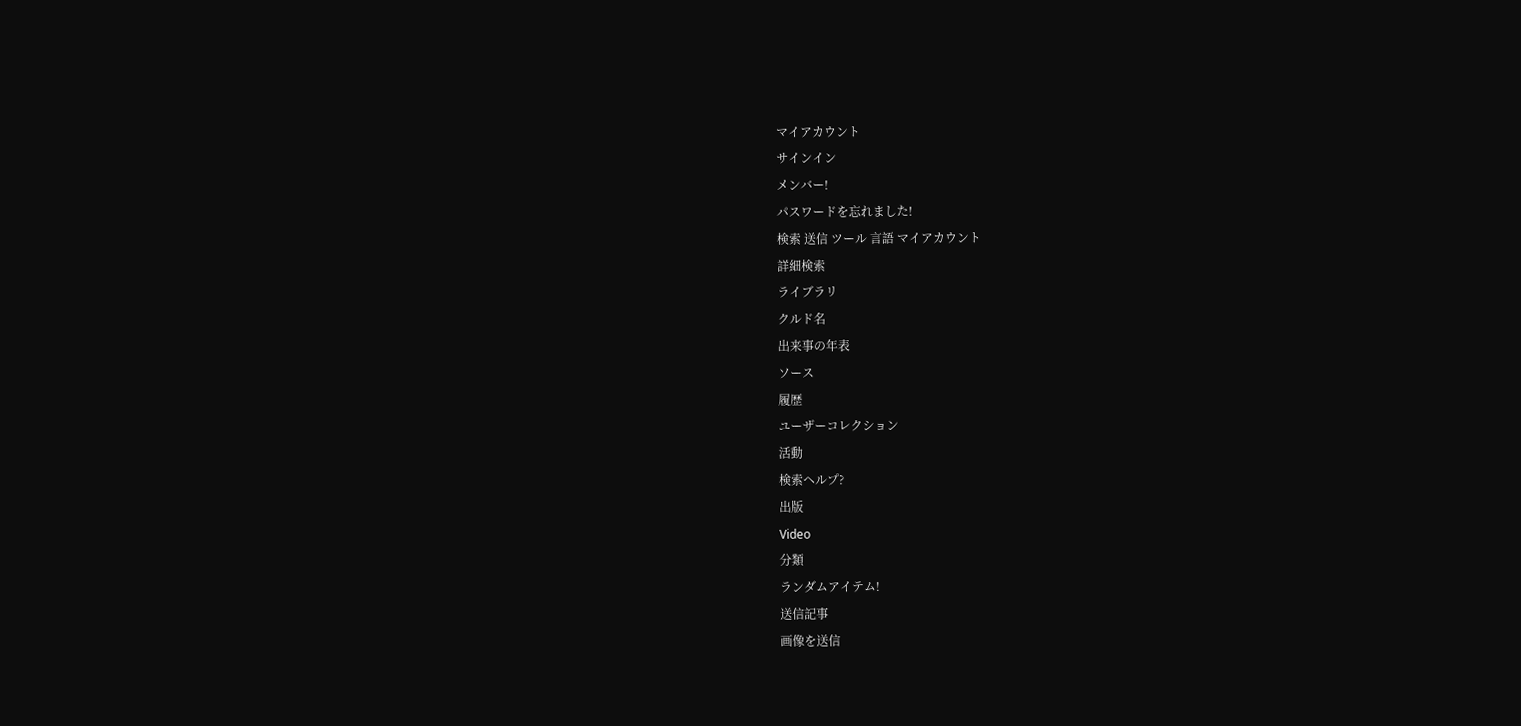マイアカウント
サインイン
メンバー!
パスワードを忘れました!
検索 送信 ツール 言語 マイアカウント
詳細検索
ライブラリ
クルド名
出来事の年表
ソース
履歴
ユーザーコレクション
活動
検索ヘルプ?
出版
Video
分類
ランダムアイテム!
送信記事
画像を送信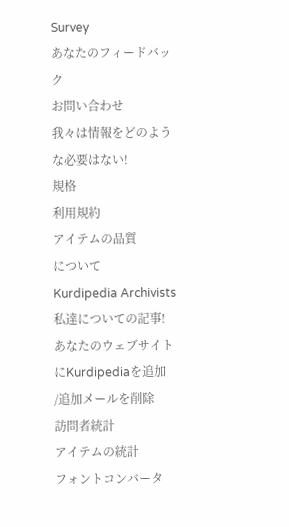Survey
あなたのフィードバック
お問い合わせ
我々は情報をどのような必要はない!
規格
利用規約
アイテムの品質
について
Kurdipedia Archivists
私達についての記事!
あなたのウェブサイトにKurdipediaを追加
/追加メールを削除
訪問者統計
アイテムの統計
フォントコンバータ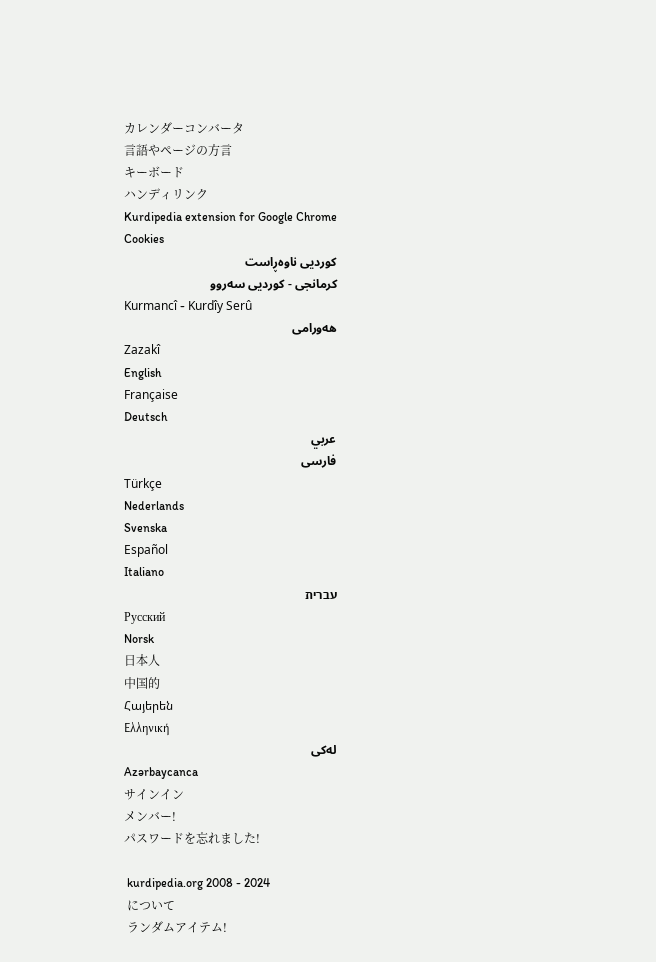カレンダーコンバータ
言語やページの方言
キーボード
ハンディリンク
Kurdipedia extension for Google Chrome
Cookies
کوردیی ناوەڕاست
کرمانجی - کوردیی سەروو
Kurmancî - Kurdîy Serû
هەورامی
Zazakî
English
Française
Deutsch
عربي
فارسی
Türkçe
Nederlands
Svenska
Español
Italiano
עברית
Pусский
Norsk
日本人
中国的
Հայերեն
Ελληνική
لەکی
Azərbaycanca
サインイン
メンバー!
パスワードを忘れました!

 kurdipedia.org 2008 - 2024
 について
 ランダムアイテム!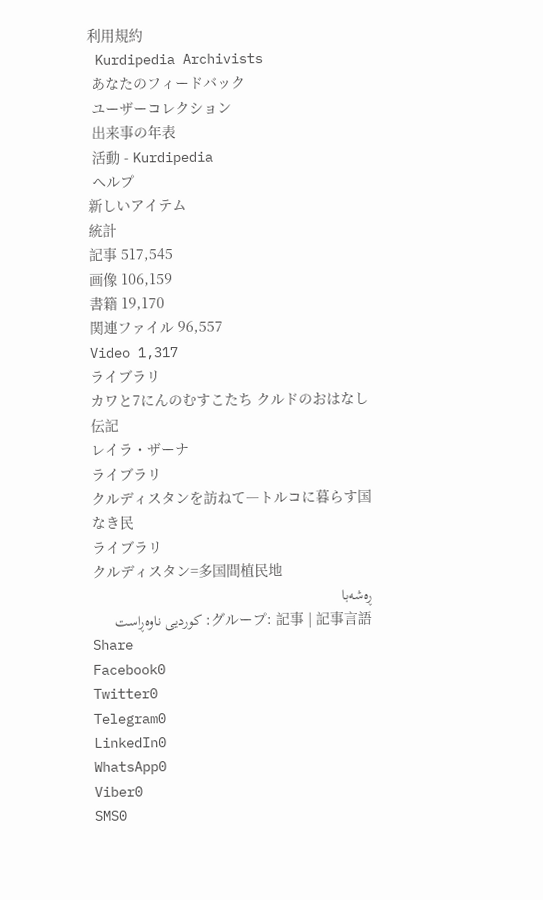利用規約
 Kurdipedia Archivists
 あなたのフィードバック
 ユーザーコレクション
 出来事の年表
 活動 - Kurdipedia
 ヘルプ
新しいアイテム
統計
記事 517,545
画像 106,159
書籍 19,170
関連ファイル 96,557
Video 1,317
ライブラリ
カワと7にんのむすこたち クルドのおはなし
伝記
レイラ・ザーナ
ライブラリ
クルディスタンを訪ねて―トルコに暮らす国なき民
ライブラリ
クルディスタン=多国間植民地
ڕەشەبا
グループ: 記事 | 記事言語: کوردیی ناوەڕاست
Share
Facebook0
Twitter0
Telegram0
LinkedIn0
WhatsApp0
Viber0
SMS0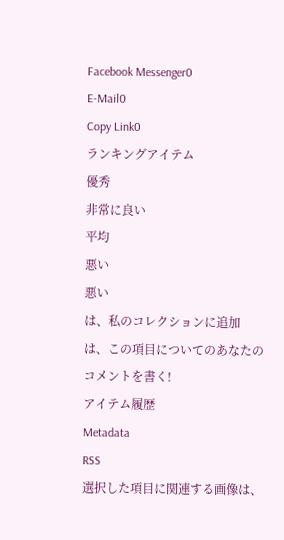Facebook Messenger0
E-Mail0
Copy Link0
ランキングアイテム
優秀
非常に良い
平均
悪い
悪い
は、私のコレクションに追加
は、この項目についてのあなたのコメントを書く!
アイテム履歴
Metadata
RSS
選択した項目に関連する画像は、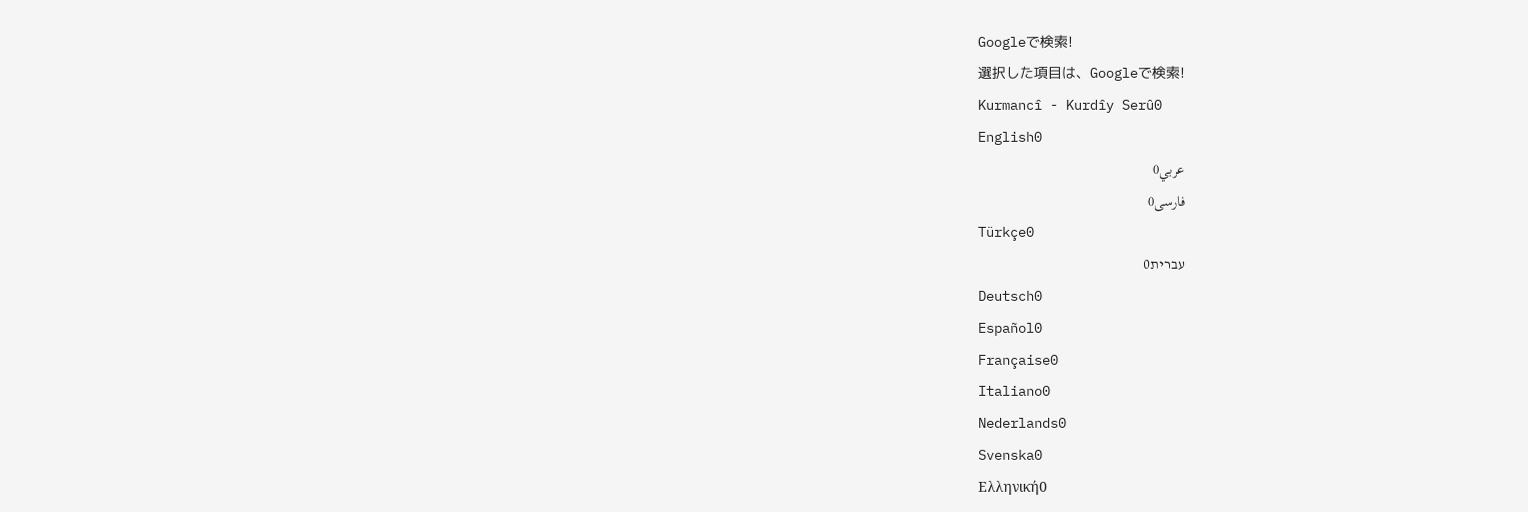Googleで検索!
選択した項目は、Googleで検索!
Kurmancî - Kurdîy Serû0
English0
عربي0
فارسی0
Türkçe0
עברית0
Deutsch0
Español0
Française0
Italiano0
Nederlands0
Svenska0
Ελληνική0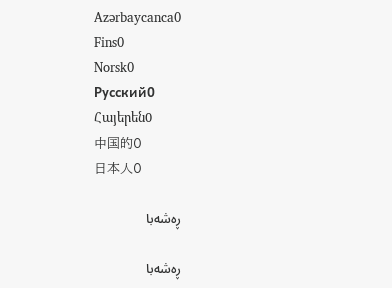Azərbaycanca0
Fins0
Norsk0
Pусский0
Հայերեն0
中国的0
日本人0

ڕەشەبا

ڕەشەبا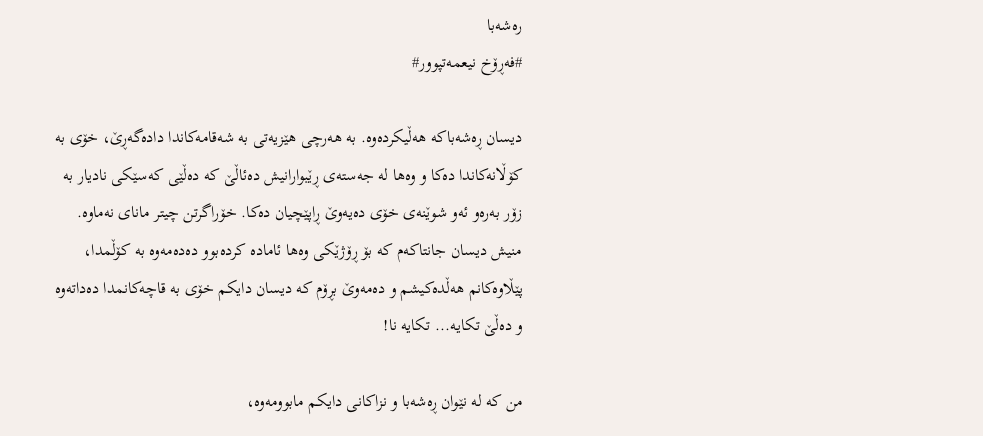رەشەبا
#فەڕۆخ نیعمەتپوور#

دیسان ڕەشەباکە هەڵیکردەوە. بە هەرچی هێزیەتی بە شەقامەکاندا دادەگەڕێ، خۆی بە کۆڵانەکاندا دەکا و وەها لە جەستەی ڕێبوارانیش دەئاڵێ کە دەڵێی کەسێکی نادیار بە زۆر بەرەو ئەو شوێنەی خۆی دەیەوێ ڕاپێچیان دەکا. خۆراگرتن چیتر مانای نەماوە. منیش دیسان جانتاکەم کە بۆ ڕۆژێکی وەها ئامادە کردەبوو دەدەمەوە بە کۆڵمدا، پێڵاوەکانم هەڵدەکیشم و دەمەوێ بڕۆم کە دیسان دایکم خۆی بە قاچەکانمدا دەداتەوە و دەڵێ تکایە... تکایە نا!

من کە لە نێوان ڕەشەبا و نزاکانی دایکم مابوومەوە،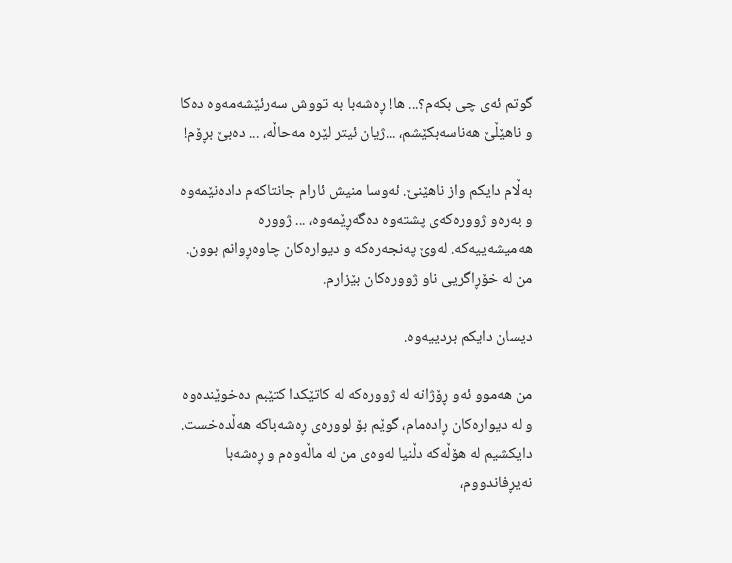گوتم ئەی چی بکەم؟... ها! ڕەشەبا بە تووش سەرئێشەمەوە دەکا و ناهێڵێ هەناسەبکێشم، ...ژیان ئیتر لێرە مەحاڵە، ... دەبێ بڕۆم!

بەڵام دایکم واز ناهێنێ. ئەوسا منیش ئارام جانتاکەم دادەنێمەوە و بەرەو ژوورەکەی پشتەوە دەگەڕێمەوە، ... ژوورە هەمیشەییەکە. لەوێ پەنجەرەکە و دیوارەکان چاوەڕوانم بوون. من لە خۆڕاگریی ناو ژوورەکان بێزارم.

دیسان دایکم بردییەوە.

من هەموو ئەو ڕۆژانە لە ژوورەکە لە کاتێکدا کتێبم دەخوێندەوە و لە دیوارەکان ڕادەمام، گوێم بۆ لوورەی ڕەشەباکە هەڵدەخست. دایکشیم لە هۆڵەکە دڵنیا لەوەی من لە ماڵەوەم و ڕەشەبا نەیڕفاندووم،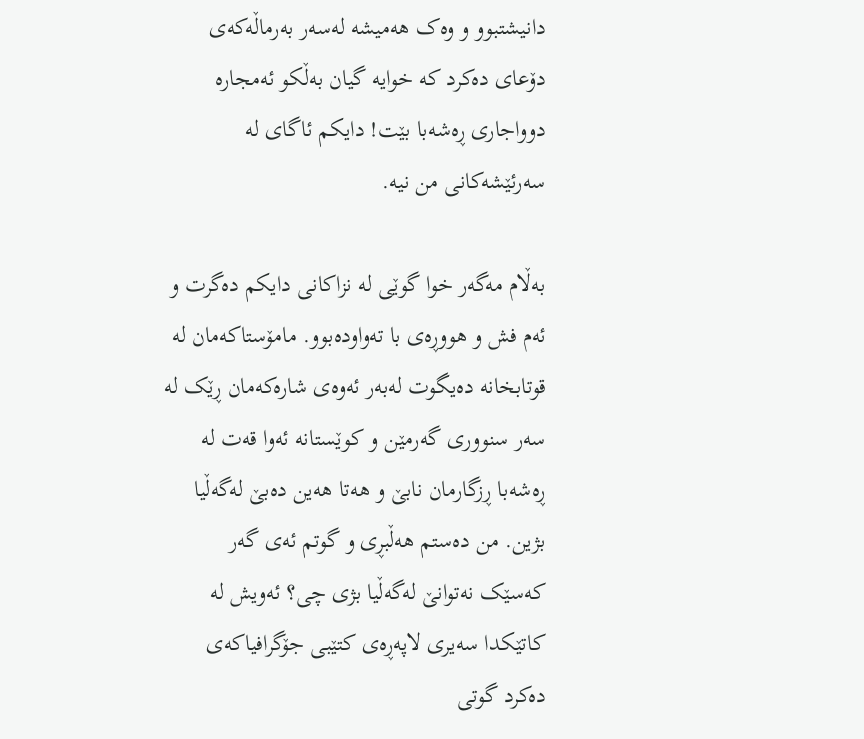دانیشتبوو و وەک هەمیشە لەسەر بەرماڵەکەی دۆعای دەکرد کە خوایە گیان بەڵکو ئەمجارە دوواجاری ڕەشەبا بێت! دایکم ئاگای لە سەرئێشەکانی من نیە.

بەڵام مەگەر خوا گوێی لە نزاکانی دایکم دەگرت و ئەم فش و هووڕەی با تەواودەبوو. مامۆستاکەمان لە قوتابخانە دەیگوت لەبەر ئەوەی شارەکەمان ڕێک لە سەر سنووری گەرمێن و کوێستانە ئەوا قەت لە ڕەشەبا ڕزگارمان نابێ و هەتا هەین دەبێ لەگەڵیا بژین. من دەستم هەڵبڕی و گوتم ئەی گەر کەسێک نەتوانێ لەگەڵیا بژی چی؟ ئەویش لە کاتێکدا سەیری لاپەڕەی کتێبی جۆگرافیاکەی دەکرد گوتی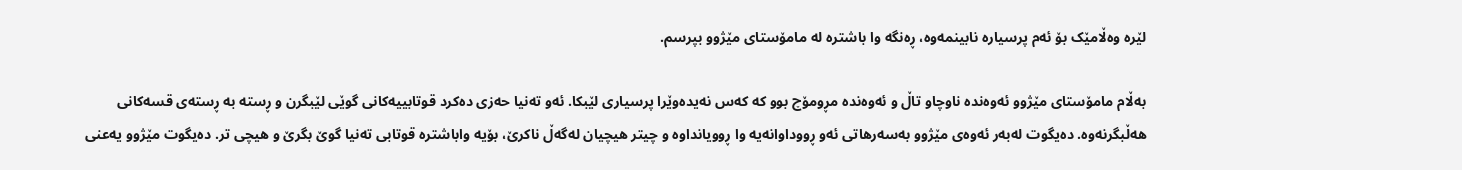لێرە وەڵامێک بۆ ئەم پرسیارە نابینمەوە، ڕەنگە وا باشترە لە مامۆستای مێژوو بپرسم.

بەڵام مامۆستای مێژوو ئەوەندە ناوچاو تاڵ و ئەوەندە مڕومۆچ بوو کە کەس نەیدەوێرا پرسیاری لێبکا. ئەو تەنیا حەزی دەکرد قوتابییەکانی گوێی لێبگرن و ڕستە بە ڕستەی قسەکانی هەڵبگرنەوە. دەیگوت لەبەر ئەوەی مێژوو بەسەرهاتی ئەو ڕووداوانەیە وا ڕوویانداوە و چیتر هیچیان لەگەڵ ناکرێ، بۆیە واباشترە قوتابی تەنیا گوێ بگرێ و هیچی تر. دەیگوت مێژوو یەعنی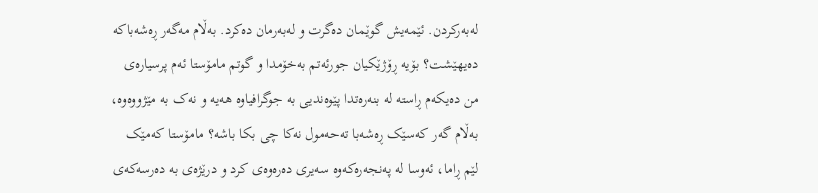لەبەرکردن. ئێمەیش گوێمان دەگرت و لەبەرمان دەکرد. بەڵام مەگەر ڕەشەباکە دەیهێشت؟ بۆیە ڕۆژێکیان جورئەتم بەخۆمدا و گوتم مامۆستا ئەم پرسیارەی من دەیکەم ڕاستە لە بنەرەتدا پێوەندیی بە جوگرافیاوە هەیە و نەک بە مێژووەوە، بەڵام گەر کەسێک ڕەشەبا تەحەمول نەکا چی بکا باشە؟ مامۆستا کەمێک لێم ڕاما، ئەوسا لە پەنجەرەکەوە سەیری دەرەوەی کرد و درێژەی بە دەرسەکەی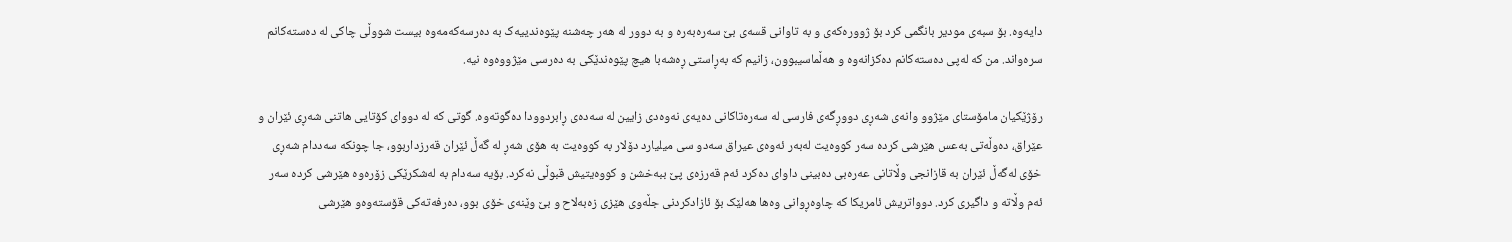دایەوە. بۆ سبەی مودیر بانگمی کرد بۆ ژوورەکەی و بە تاوانی قسەی بێ سەرەبەرە و بە دوور لە هەر چەشنە پێوەندییەک بە دەرسەکەمەوە بیست شووڵی چاکی لە دەستەکانم سرەواند. من کە لەپی دەستەکانم دەکزانەوە و هەڵماسیبوون، زانیم کە بەڕاستی ڕەشەبا هیچ پێوەندێکی بە دەرسی مێژووەوە نیە.

رۆژێکیان مامۆستای مێژوو وانەی شەڕی دووڕگەی فارسی لە سەرەتاکانی دەیەی نەوەدی زایین لە سەدەی ڕابردوودا دەگوتەوە. گوتی کە لە دووای کۆتایی هاتنی شەڕی ئێران و عێراق، دەوڵەتی بەعس هێرشی کردە سەر کووەیت لەبەر ئەوەی عیراق سەدو سی میلیارد دۆلار بە کووەیت بە هۆی شەڕ لە گەڵ ئێران قەرزداربوو، جا چونکە سەددام شەڕی خۆی لەگەڵ ئێران بە قازانجی وڵاتانی عەرەبی دەبینی داوای دەکرد ئەم قەرزەی پێ ببەخشن و کووەیتیش قبوڵی نەکرد. بۆیە سەدام بە لەشکرێکی زۆرەوە هێرشی کردە سەر ئەم وڵاتە و داگیری کرد. دوواتریش ئامریکا کە چاوەڕوانی وەها هەلێک بۆ ئازادکردنی جڵەوی هێزی زەبەلاح و بێ وێنەی خۆی بوو، دەرفەتەکی قۆستەوەو هێرشی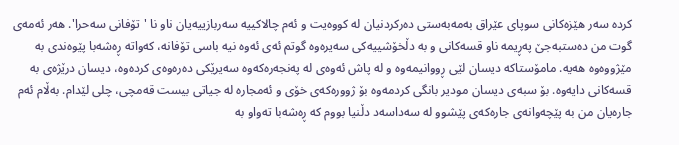کردە سەر هێزەکانی سوپای عێراق بەمەبەستی دەرکردنیان لە کووەیت و ئەم چالاکییە سەربازییەیان ناو نا 'تۆفانی سەحرا'. هەر ئەمەی گوت من دەستبەجێ پەڕیمە ناو قسەکانی و بە دڵخۆشییەکی سەیرەوە گوتم ئەی ئەوە نیە باسی تۆفانە، کەواتە ڕەشەبا پێوەندی بە مێژووەوە هەیە. مامۆستاکە دیسان لێی ڕووانیمەوە و لە پاش ئەوەی لە پەنجەرەکەوە سەیرێکی دەرەوەی کردەوە، دیسان درێژەی بە قسەکانی دایەوە. بۆ سبەی دیسان مودیر بانگی کردمەوە بۆ ژوورەکەی خۆی و ئەمجارە لە جیاتی بیست قەمچی، چلی لێدام. بەڵام ئەم جارەیان من بە پێچەوانەی جارەکەی پێشوو لە سەداسەد دڵنیا بووم کە ڕەشەبا تەواو بە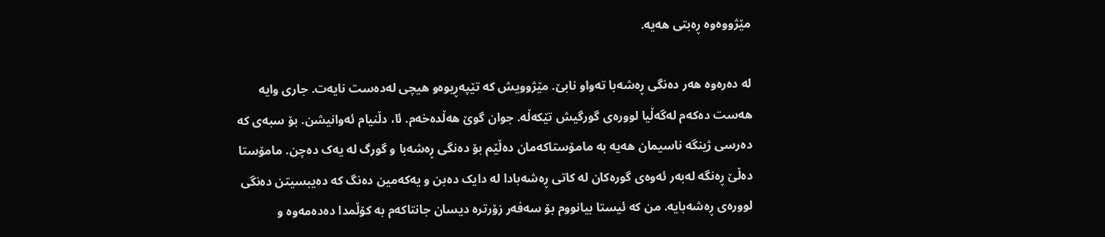مێژووەوە ڕەبتی هەیە.

لە دەرەوە هەر دەنگی ڕەشەبا تەواو نابێ. مێژوویش کە تێپەڕیوەو هیچی لەدەست نایەت. جاری وایە هەست دەکەم لەگەڵیا لوورەی گورگیش تێکەڵە. جوان گوێ هەڵدەخەم. ئا، دڵنیام ئەوانیشن. بۆ سبەی کە دەرسی ژینگە ناسیمان هەیە بە مامۆستاکەمان دەڵێم بۆ دەنگی ڕەشەبا و گورگ لە یەک دەچن. مامۆستا دەڵێ ڕەنگە لەبەر ئەوەی گورەکان لە کاتی ڕەشەبادا لە دایک دەبن و یەکەمین دەنگ کە دەیبسیتن دەنگی لوورەی ڕەشەبایە. من کە ئیستا بیانووم بۆ سەفەر زۆرترە دیسان جانتاکەم بە کۆڵمدا دەدەمەوە و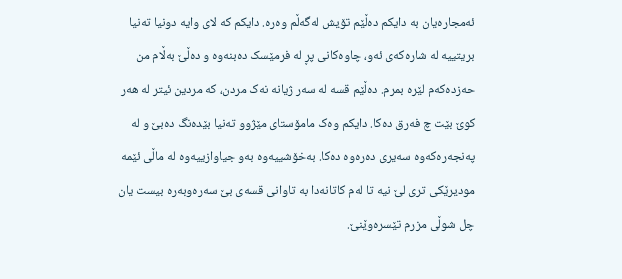ئەمجارەیان بە دایکم دەڵێم تۆیش لەگەڵم وەرە. دایکم کە لای وایە دونیا تەنیا بریتییە لە شارەکەی ئەو، چاوەکانی پڕ لە فرمێسک دەبنەوە و دەڵێ بەڵام من حەزدەکەم لێرە بمرم. دەڵێم قسە لە سەر ژیانە نەک مردن، کە مردین ئیتر لە هەر کوێ بێت چ فەرق دەکا. دایکم وەک مامۆستای مێژوو تەنیا بێدەنگ دەبێ و لە پەنجەرەکەوە سەیری دەرەوە دەکا. بەخۆشییەوە بەو جیاوازییەوە لە ماڵی ئێمە مودیرێکی تری لێ نیە تا لەم کاتانەدا بە تاوانی قسەی بێ سەرەوبەرە بیست یان چل شوڵی مزرم تێسرەوێنێ.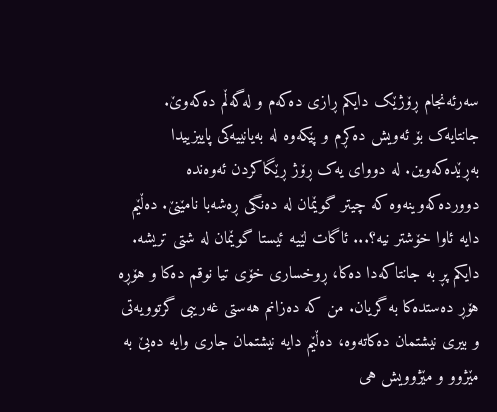سەرئەنجام ڕۆژێک دایکم ڕازی دەکەم و لەگەڵم دەکەوێ. جانتایەک بۆ ئەویش دەکڕم و پێکەوە لە بەیانییەکی پاییزییدا بەڕێدەکەوین. لە دووای یەک ڕۆژ ڕێگاکردن ئەوەندە دووردەکەوینەوە کە چیتر گوێمان لە دەنگی ڕەشەبا نامێنێ. دەڵێم دایە ئاوا خۆشتر نیە؟... ئاگات لێیە ئیستا گوێمان لە شتی تریشە. دایکم پڕ بە جانتاکەدا دەکا، ڕوخساری خۆی تیا نوقم دەکا و هۆڕە هۆڕ دەستدەکا بە گریان. من کە دەزانم هەستی غەریبی گرتوویەتی و بیری نیشتمان دەکاتەوە، دەڵێم دایە نیشتمان جاری وایە دەبێ بە مێژوو و مێژوویش هی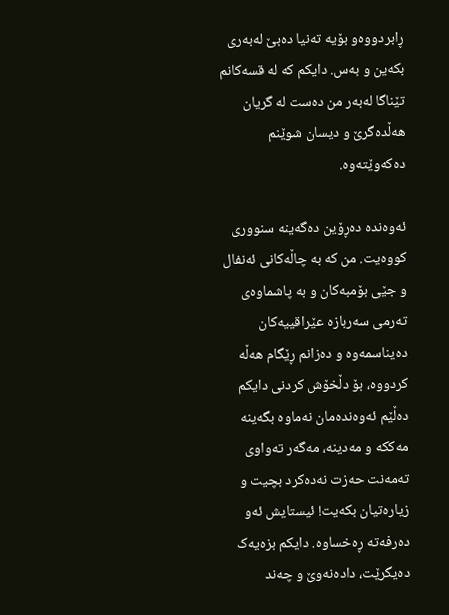ڕابردووەو بۆیە تەنیا دەبێ لەبەری بکەین و بەس. دایکم کە لە قسەکانم تێناگا لەبەر من دەست لە گریان هەڵدەگرێ و دیسان شوێنم دەکەوێتەوە.

ئەوەندە دەڕۆین دەگەینە سنووری کووەیت. من کە بە چاڵەکانی ئەنفال و جێی بۆمبەکان و بە پاشماوەی تەرمی سەربازە عێراقییەکان دەیناسمەوە و دەزانم ڕێگام هەڵە کردووە، بۆ دڵخۆش کردنی دایکم دەڵێم ئەوەندەمان نەماوە بگەینە مەککە و مەدینە، مەگەر تەواوی تەمەنت حەزت نەدەکرد بچیت و زیارەتیان بکەیت! ئیستایش ئەو دەرفەتە ڕەخساوە. دایکم بزەیەک دەیگرێت، دادەنەوێ و چەند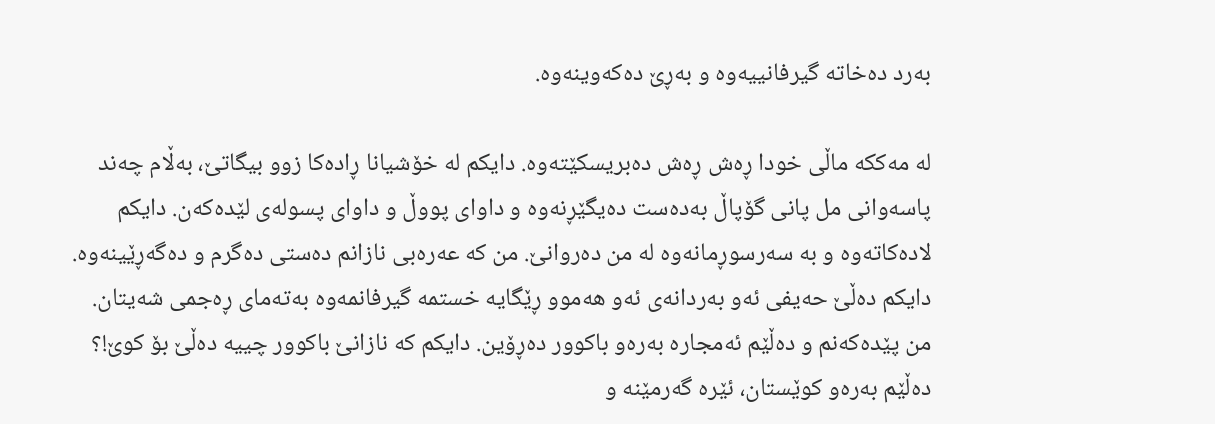بەرد دەخاتە گیرفانییەوە و بەڕێ دەکەوینەوە.

لە مەککە ماڵی خودا ڕەش ڕەش دەبریسکێتەوە. دایکم لە خۆشیانا ڕادەکا زوو بیگاتێ، بەڵام چەند پاسەوانی مل پانی گۆپاڵ بەدەست دەیگێڕنەوە و داوای پووڵ و داوای پسولەی لێدەکەن. دایکم لادەکاتەوە و بە سەرسوڕمانەوە لە من دەروانێ. من کە عەرەبی نازانم دەستی دەگرم و دەگەڕێینەوە. دایکم دەڵێ حەیفی ئەو بەردانەی ئەو هەموو ڕێگایە خستمە گیرفانمەوە بەتەمای ڕەجمی شەیتان. من پێدەکەنم و دەڵێم ئەمجارە بەرەو باکوور دەڕۆین. دایکم کە نازانێ باکوور چییە دەڵێ بۆ کوێ!؟ دەڵێم بەرەو کوێستان، ئێرە گەرمێنە و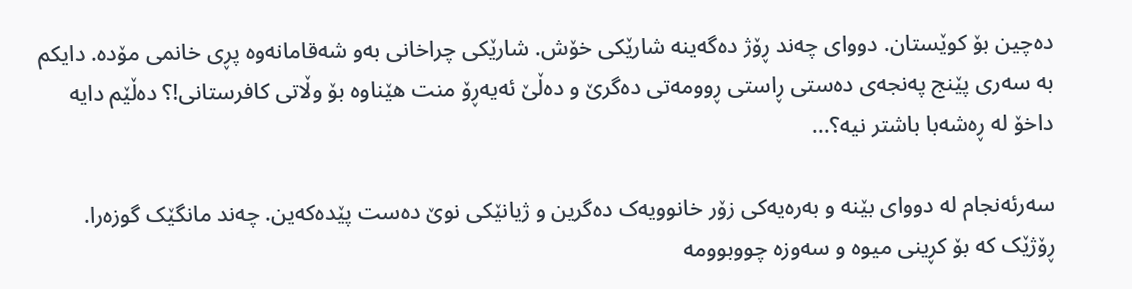دەچین بۆ کوێستان. دووای چەند ڕۆژ دەگەینە شارێکی خۆش. شارێکی چراخانی بەو شەقامانەوە پڕی خانمی مۆدە. دایکم بە سەری پێنج پەنجەی دەستی ڕاستی ڕوومەتی دەگرێ و دەڵێ ئەیەڕۆ منت هێناوە بۆ وڵاتی کافرستانی!؟ دەڵێم دایە داخۆ لە ڕەشەبا باشتر نیە؟...

سەرئەنجام لە دووای بێنە و بەرەیەکی زۆر خانوویەک دەگرین و ژیانێکی نوێ دەست پێدەکەین. چەند مانگێک گوزەرا. ڕۆژێک کە بۆ کڕینی میوە و سەوزە چووبوومە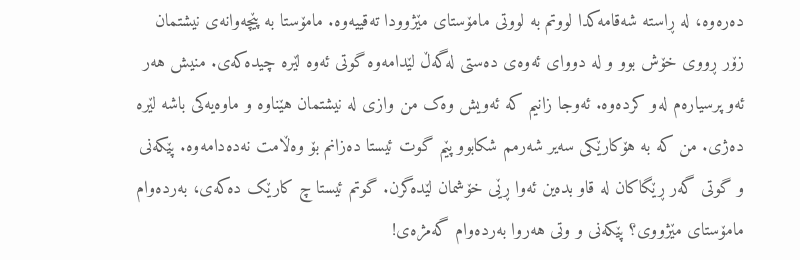دەرەوە، لە ڕاستە شەقامەکدا لووتم بە لووتی مامۆستای مێژوودا تەقییەوە. مامۆستا بە پێچەوانەی نیشتمان زۆر ڕووی خۆش بوو و لە دووای ئەوەی دەستی لەگەڵ لێدامەوە گوتی ئەوە لێرە چیدەکەی. منیش هەر ئەو پرسیارەم لەو کردەوە. ئەوجا زانیم کە ئەویش وەک من وازی لە نیشتمان هێناوە و ماوەیەکی باشە لێرە دەژی. من کە بە هۆکارێکی سەیر شەرمم شکابوو پێم گوت ئیستا دەزانم بۆ وەڵامت نەدەدامەوە. پێکەنی و گوتی گەر ڕێگاکان لە قاو بدەین ئەوا ڕێی خۆشمان لێدەگرن. گوتم ئیستا چ کارێک دەکەی، بەردەوام مامۆستای مێژووی؟ پێکەنی و وتی هەروا بەردەوام گەمژەی!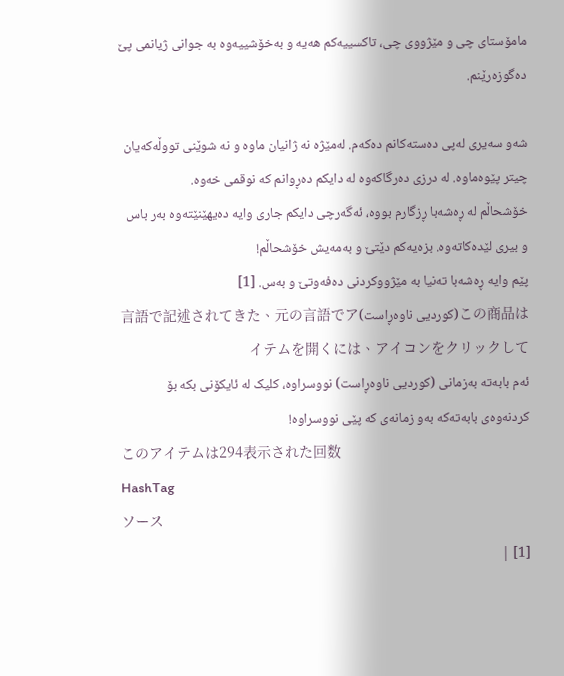مامۆستای چی و مێژووی چی، تاکسییەکم هەیە و بەخۆشییەوە بە جوانی ژیانمی پێ دەگوزەرێنم.

شەو سەیری لەپی دەستەکانم دەکەم. لەمێژە نە ژانیان ماوە و نە شوێنی تووڵەکەیان چیتر پێوەماوە. لە درزی دەرگاکەوە لە دایکم دەڕوانم کە نوقمی خەوە.
خۆشحاڵم لە ڕەشەبا ڕزگارم بووە، ئەگەرچی دایکم جاری وایە دەیهێنێتەوە بەر باس و بیری لێدەکاتەوە. بزەیەکم دێتێ و بەمەیش خۆشحاڵم!
پێم وایە ڕەشەبا تەنیا بە مێژووکردنی دەفەوتێ و بەس. [1]
この商品は(کوردیی ناوەڕاست)言語で記述されてきた、元の言語でアイテムを開くには、アイコンをクリックして
ئەم بابەتە بەزمانی (کوردیی ناوەڕاست) نووسراوە، کلیک لە ئایکۆنی بکە بۆ کردنەوەی بابەتەکە بەو زمانەی کە پێی نووسراوە!
このアイテムは294表示された回数
HashTag
ソース
[1] |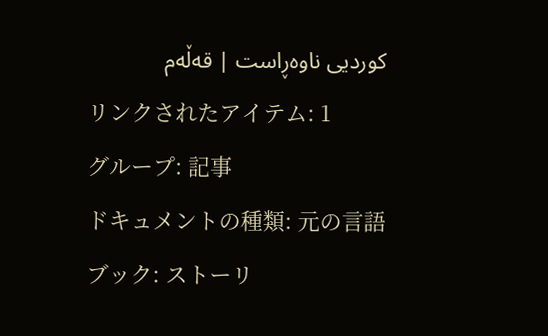کوردیی ناوەڕاست | قەڵەم
リンクされたアイテム: 1
グループ: 記事
ドキュメントの種類: 元の言語
ブック: ストーリ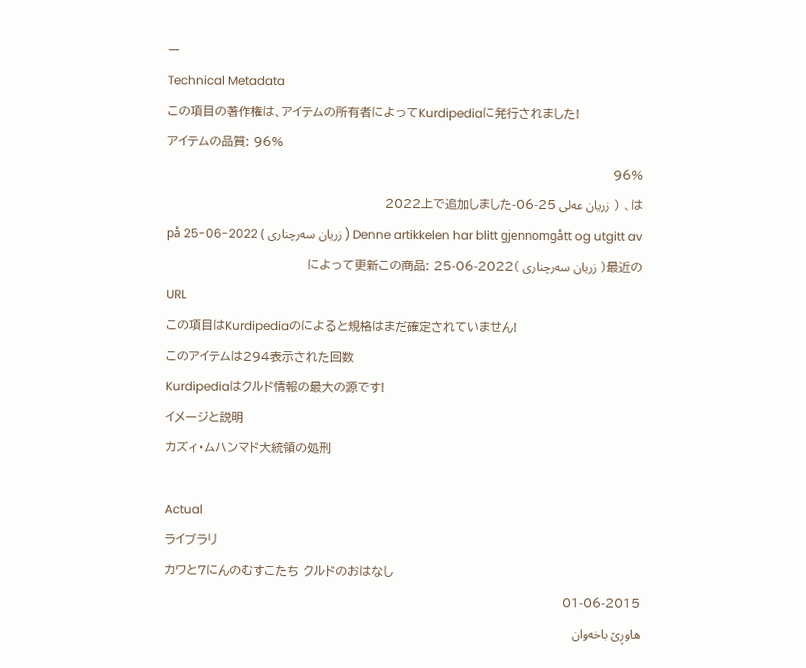ー
Technical Metadata
この項目の著作権は、アイテムの所有者によってKurdipediaに発行されました!
アイテムの品質: 96%
96%
は、 ( زریان عەلی 25-06-2022上で追加しました
Denne artikkelen har blitt gjennomgått og utgitt av ( زریان سەرچناری ) på 25-06-2022
最近の( زریان سەرچناری )によって更新この商品: 25-06-2022
URL
この項目はKurdipediaのによると規格はまだ確定されていません!
このアイテムは294表示された回数
Kurdipediaはクルド情報の最大の源です!
イメージと説明
カズィ・ムハンマド大統領の処刑

Actual
ライブラリ
カワと7にんのむすこたち クルドのおはなし
01-06-2015
هاوڕێ باخەوان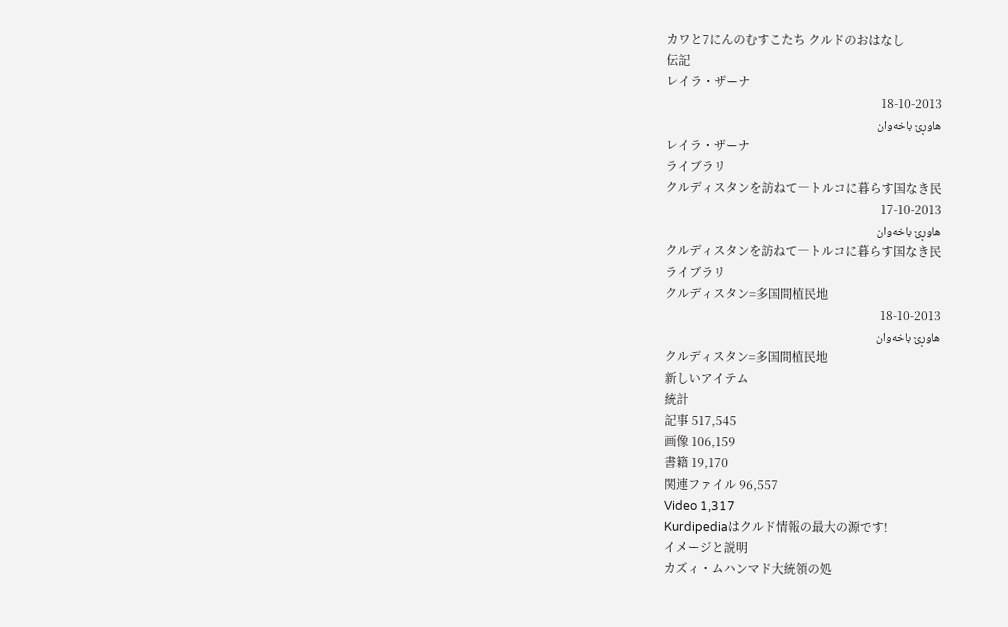カワと7にんのむすこたち クルドのおはなし
伝記
レイラ・ザーナ
18-10-2013
هاوڕێ باخەوان
レイラ・ザーナ
ライブラリ
クルディスタンを訪ねて―トルコに暮らす国なき民
17-10-2013
هاوڕێ باخەوان
クルディスタンを訪ねて―トルコに暮らす国なき民
ライブラリ
クルディスタン=多国間植民地
18-10-2013
هاوڕێ باخەوان
クルディスタン=多国間植民地
新しいアイテム
統計
記事 517,545
画像 106,159
書籍 19,170
関連ファイル 96,557
Video 1,317
Kurdipediaはクルド情報の最大の源です!
イメージと説明
カズィ・ムハンマド大統領の処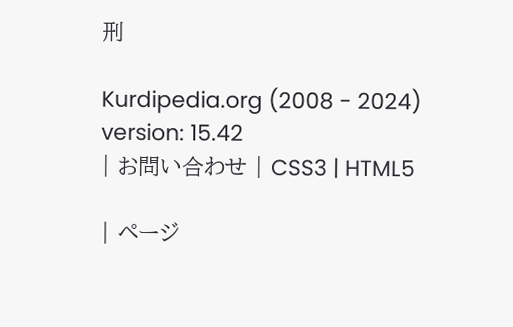刑

Kurdipedia.org (2008 - 2024) version: 15.42
| お問い合わせ | CSS3 | HTML5

| ページ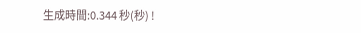生成時間:0.344 秒(秒) !